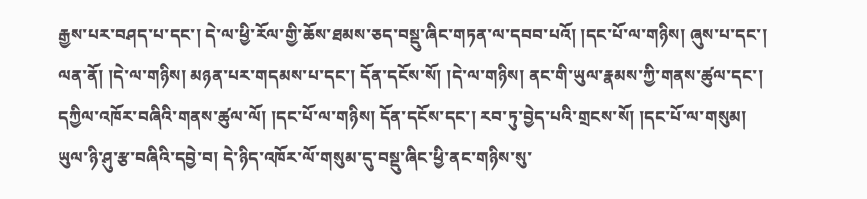རྒྱས་པར་བཤད་པ་དང་། དེ་ལ་ཕྱི་རོལ་གྱི་ཆོས་ཐམས་ཅད་བསྡུ་ཞིང་གཏན་ལ་དབབ་པའོ། །དང་པོ་ལ་གཉིས། ཞུས་པ་དང་། ལན་ནོ། །དེ་ལ་གཉིས། མཉན་པར་གདམས་པ་དང་། དོན་དངོས་སོ། །དེ་ལ་གཉིས། ནང་གི་ཡུལ་རྣམས་ཀྱི་གནས་ཚུལ་དང་། དཀྱིལ་འཁོར་བཞིའི་གནས་ཚུལ་ལོ། །དང་པོ་ལ་གཉིས། དོན་དངོས་དང་། རབ་ཏུ་བྱེད་པའི་གྲངས་སོ། །དང་པོ་ལ་གསུམ། ཡུལ་ཉི་ཤུ་རྩ་བཞིའི་དབྱེ་བ། དེ་ཉིད་འཁོར་ལོ་གསུམ་དུ་བསྡུ་ཞིང་ཕྱི་ནང་གཉིས་སུ་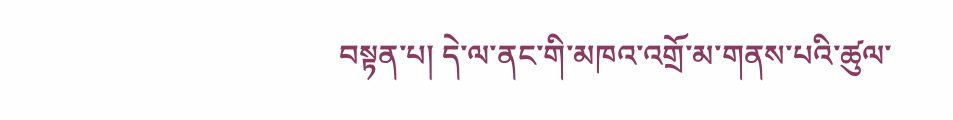བསྟན་པ། དེ་ལ་ནང་གི་མཁའ་འགྲོ་མ་གནས་པའི་ཚུལ་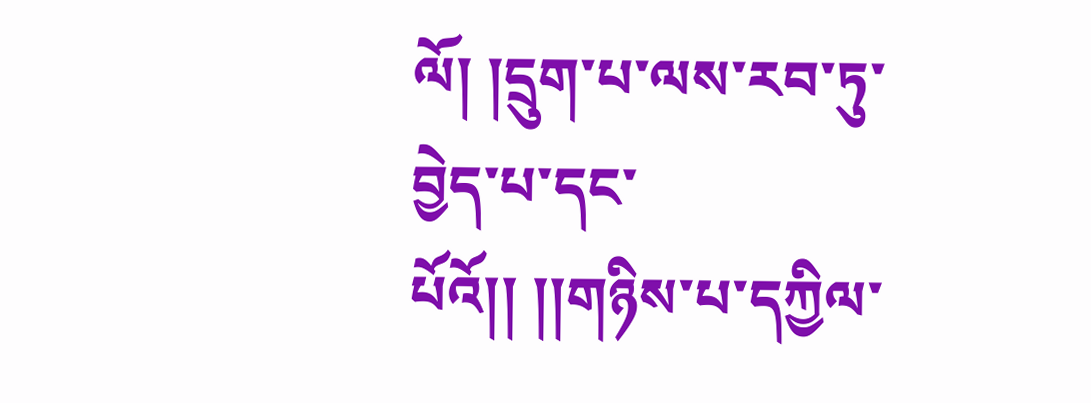ལོ། །དྲུག་པ་ལས་རབ་ཏུ་བྱེད་པ་དང་པོའོ།། །།གཉིས་པ་དཀྱིལ་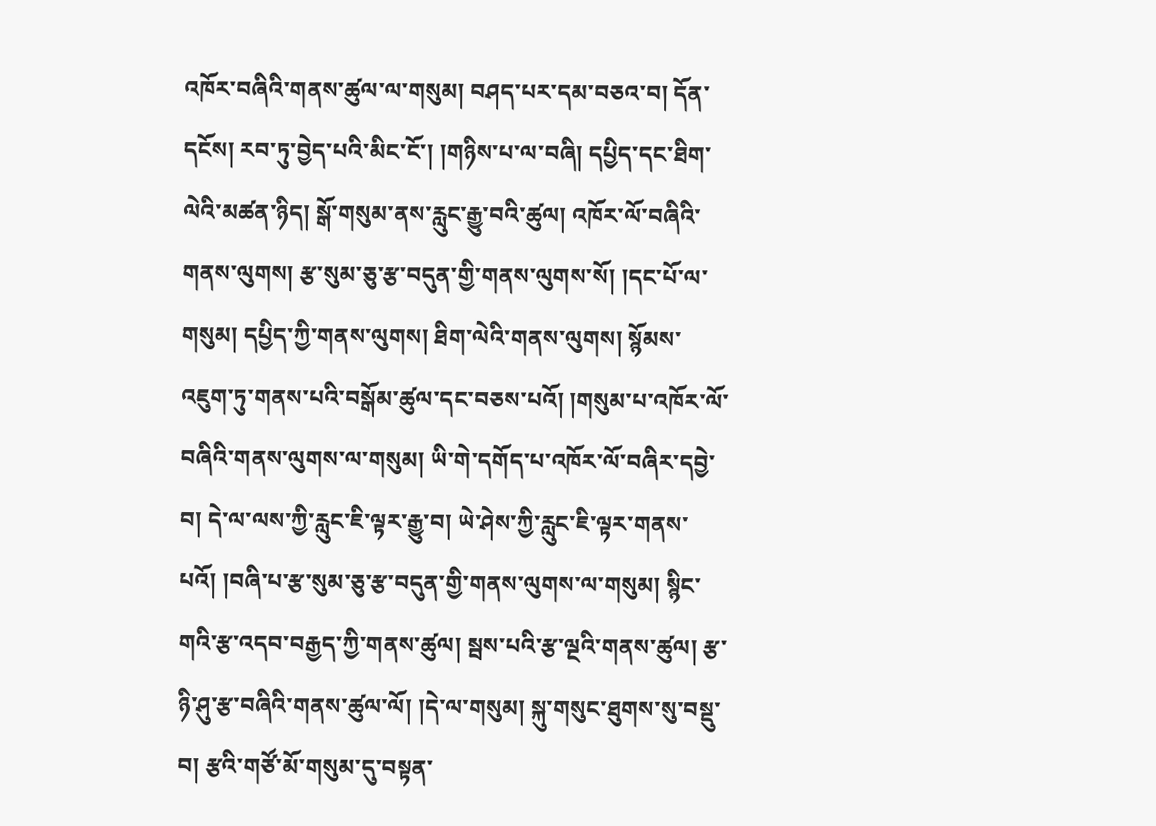འཁོར་བཞིའི་གནས་ཚུལ་ལ་གསུམ། བཤད་པར་དམ་བཅའ་བ། དོན་དངོས། རབ་ཏུ་བྱེད་པའི་མིང་ངོ་། །གཉིས་པ་ལ་བཞི། དཔྱིད་དང་ཐིག་ལེའི་མཚན་ཉིད། སྒོ་གསུམ་ནས་རླུང་རྒྱུ་བའི་ཚུལ། འཁོར་ལོ་བཞིའི་གནས་ལུགས། རྩ་སུམ་ཅུ་རྩ་བདུན་གྱི་གནས་ལུགས་སོ། །དང་པོ་ལ་གསུམ། དཔྱིད་ཀྱི་གནས་ལུགས། ཐིག་ལེའི་གནས་ལུགས། སྙོམས་འཇུག་ཏུ་གནས་པའི་བསྒོམ་ཚུལ་དང་བཅས་པའོ། །གསུམ་པ་འཁོར་ལོ་བཞིའི་གནས་ལུགས་ལ་གསུམ། ཡི་གེ་དགོད་པ་འཁོར་ལོ་བཞིར་དབྱེ་བ། དེ་ལ་ལས་ཀྱི་རླུང་ཇི་ལྟར་རྒྱུ་བ། ཡེ་ཤེས་ཀྱི་རླུང་ཇི་ལྟར་གནས་པའོ། །བཞི་པ་རྩ་སུམ་ཅུ་རྩ་བདུན་གྱི་གནས་ལུགས་ལ་གསུམ། སྙིང་གའི་རྩ་འདབ་བརྒྱད་ཀྱི་གནས་ཚུལ། སྦས་པའི་རྩ་ལྔའི་གནས་ཚུལ། རྩ་ཉི་ཤུ་རྩ་བཞིའི་གནས་ཚུལ་ལོ། །དེ་ལ་གསུམ། སྐུ་གསུང་ཐུགས་སུ་བསྡུ་བ། རྩའི་གཙོ་མོ་གསུམ་དུ་བསྟན་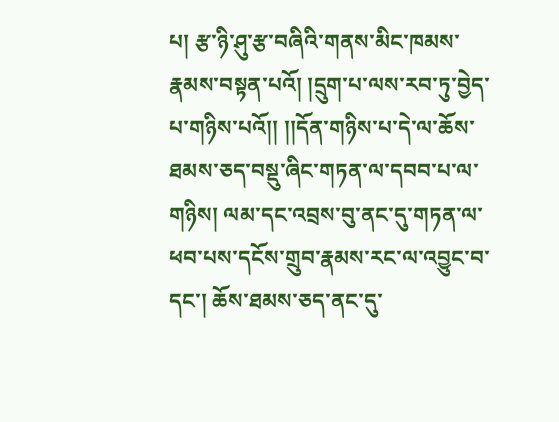པ། རྩ་ཉི་ཤུ་རྩ་བཞིའི་གནས་མིང་ཁམས་རྣམས་བསྟན་པའོ། །དྲུག་པ་ལས་རབ་ཏུ་བྱེད་པ་གཉིས་པའོ།། །།དོན་གཉིས་པ་དེ་ལ་ཆོས་ཐམས་ཅད་བསྡུ་ཞིང་གཏན་ལ་དབབ་པ་ལ་གཉིས། ལམ་དང་འབྲས་བུ་ནང་དུ་གཏན་ལ་ཕབ་པས་དངོས་གྲུབ་རྣམས་རང་ལ་འབྱུང་བ་དང་། ཆོས་ཐམས་ཅད་ནང་དུ་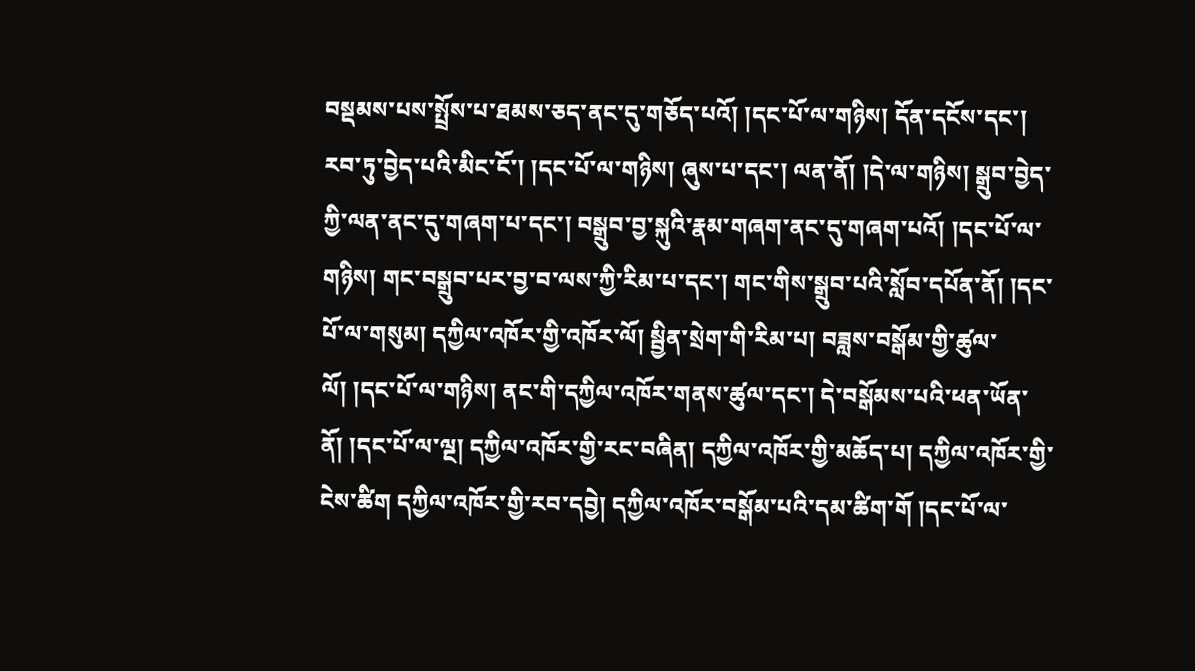བསྡམས་པས་སྤྲོས་པ་ཐམས་ཅད་ནང་དུ་གཅོད་པའོ། །དང་པོ་ལ་གཉིས། དོན་དངོས་དང་། རབ་ཏུ་བྱེད་པའི་མིང་ངོ་། །དང་པོ་ལ་གཉིས། ཞུས་པ་དང་། ལན་ནོ། །དེ་ལ་གཉིས། སྒྲུབ་བྱེད་ཀྱི་ལན་ནང་དུ་གཞག་པ་དང་། བསྒྲུབ་བྱ་སྐུའི་རྣམ་གཞག་ནང་དུ་གཞག་པའོ། །དང་པོ་ལ་གཉིས། གང་བསྒྲུབ་པར་བྱ་བ་ལས་ཀྱི་རིམ་པ་དང་། གང་གིས་སྒྲུབ་པའི་སློབ་དཔོན་ནོ། །དང་པོ་ལ་གསུམ། དཀྱིལ་འཁོར་གྱི་འཁོར་ལོ། སྦྱིན་སྲེག་གི་རིམ་པ། བཟླས་བསྒོམ་གྱི་ཚུལ་ལོ། །དང་པོ་ལ་གཉིས། ནང་གི་དཀྱིལ་འཁོར་གནས་ཚུལ་དང་། དེ་བསྒོམས་པའི་ཕན་ཡོན་ནོ། །དང་པོ་ལ་ལྔ། དཀྱིལ་འཁོར་གྱི་རང་བཞིན། དཀྱིལ་འཁོར་གྱི་མཆོད་པ། དཀྱིལ་འཁོར་གྱི་ངེས་ཚིག དཀྱིལ་འཁོར་གྱི་རབ་དབྱེ། དཀྱིལ་འཁོར་བསྒོམ་པའི་དམ་ཚིག་གོ །དང་པོ་ལ་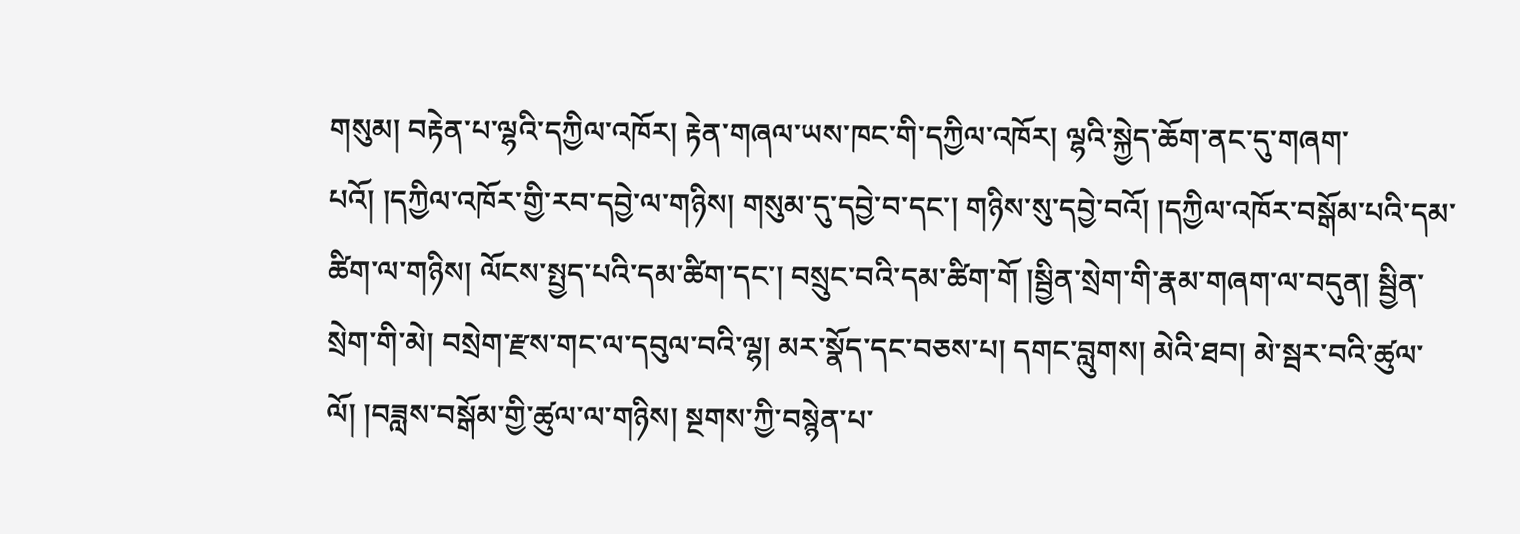གསུམ། བརྟེན་པ་ལྷའི་དཀྱིལ་འཁོར། རྟེན་གཞལ་ཡས་ཁང་གི་དཀྱིལ་འཁོར། ལྷའི་སྐྱེད་ཆོག་ནང་དུ་གཞག་པའོ། །དཀྱིལ་འཁོར་གྱི་རབ་དབྱེ་ལ་གཉིས། གསུམ་དུ་དབྱེ་བ་དང་། གཉིས་སུ་དབྱེ་བའོ། །དཀྱིལ་འཁོར་བསྒོམ་པའི་དམ་ཚིག་ལ་གཉིས། ལོངས་སྤྱད་པའི་དམ་ཚིག་དང་། བསྲུང་བའི་དམ་ཚིག་གོ །སྦྱིན་སྲེག་གི་རྣམ་གཞག་ལ་བདུན། སྦྱིན་སྲེག་གི་མེ། བསྲེག་རྫས་གང་ལ་དབུལ་བའི་ལྷ། མར་སྣོད་དང་བཅས་པ། དགང་བླུགས། མེའི་ཐབ། མེ་སྦར་བའི་ཚུལ་ལོ། །བཟླས་བསྒོམ་གྱི་ཚུལ་ལ་གཉིས། སྔགས་ཀྱི་བསྙེན་པ་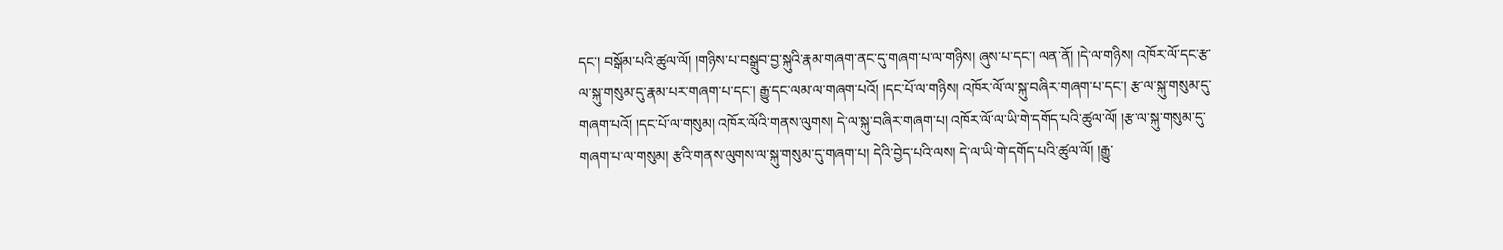དང་། བསྒོམ་པའི་ཚུལ་ལོ། །གཉིས་པ་བསྒྲུབ་བྱ་སྐུའི་རྣམ་གཞག་ནང་དུ་གཞག་པ་ལ་གཉིས། ཞུས་པ་དང་། ལན་ནོ། །དེ་ལ་གཉིས། འཁོར་ལོ་དང་རྩ་ལ་སྐུ་གསུམ་དུ་རྣམ་པར་གཞག་པ་དང་། རྒྱུ་དང་ལམ་ལ་གཞག་པའོ། །དང་པོ་ལ་གཉིས། འཁོར་ལོ་ལ་སྐུ་བཞིར་གཞག་པ་དང་། རྩ་ལ་སྐུ་གསུམ་དུ་གཞག་པའོ། །དང་པོ་ལ་གསུམ། འཁོར་ལོའི་གནས་ལུགས། དེ་ལ་སྐུ་བཞིར་གཞག་པ། འཁོར་ལོ་ལ་ཡི་གེ་དགོད་པའི་ཚུལ་ལོ། །རྩ་ལ་སྐུ་གསུམ་དུ་གཞག་པ་ལ་གསུམ། རྩའི་གནས་ལུགས་ལ་སྐུ་གསུམ་དུ་གཞག་པ། དེའི་བྱེད་པའི་ལས། དེ་ལ་ཡི་གེ་དགོད་པའི་ཚུལ་ལོ། །རྒྱུ་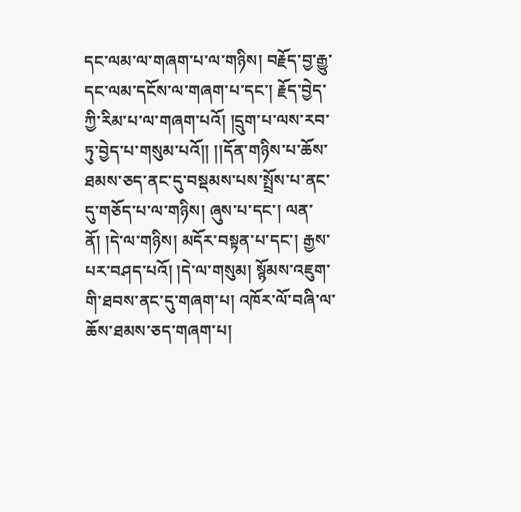དང་ལམ་ལ་གཞག་པ་ལ་གཉིས། བརྗོད་བྱ་རྒྱུ་དང་ལམ་དངོས་ལ་གཞག་པ་དང་། རྗོད་བྱེད་ཀྱི་རིམ་པ་ལ་གཞག་པའོ། །དྲུག་པ་ལས་རབ་ཏུ་བྱེད་པ་གསུམ་པའོ།། །།དོན་གཉིས་པ་ཆོས་ཐམས་ཅད་ནང་དུ་བསྡམས་པས་སྤྲོས་པ་ནང་དུ་གཅོད་པ་ལ་གཉིས། ཞུས་པ་དང་། ལན་ནོ། །དེ་ལ་གཉིས། མདོར་བསྟན་པ་དང་། རྒྱས་པར་བཤད་པའོ། །དེ་ལ་གསུམ། སྙོམས་འཇུག་གི་ཐབས་ནང་དུ་གཞག་པ། འཁོར་ལོ་བཞི་ལ་ཆོས་ཐམས་ཅད་གཞག་པ།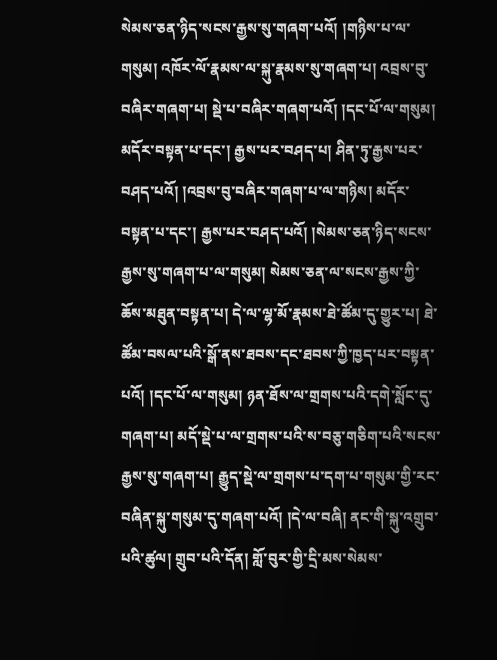སེམས་ཅན་ཉིད་སངས་རྒྱས་སུ་གཞག་པའོ། །གཉིས་པ་ལ་གསུམ། འཁོར་ལོ་རྣམས་ལ་སྐུ་རྣམས་སུ་གཞག་པ། འབྲས་བུ་བཞིར་གཞག་པ། སྡེ་པ་བཞིར་གཞག་པའོ། །དང་པོ་ལ་གསུམ། མདོར་བསྟན་པ་དང་། རྒྱས་པར་བཤད་པ། ཤིན་ཏུ་རྒྱས་པར་བཤད་པའོ། །འབྲས་བུ་བཞིར་གཞག་པ་ལ་གཉིས། མདོར་བསྟན་པ་དང་། རྒྱས་པར་བཤད་པའོ། །སེམས་ཅན་ཉིད་སངས་རྒྱས་སུ་གཞག་པ་ལ་གསུམ། སེམས་ཅན་ལ་སངས་རྒྱས་ཀྱི་ཆོས་མཐུན་བསྟན་པ། དེ་ལ་ལྷ་མོ་རྣམས་ཐེ་ཚོམ་དུ་གྱུར་པ། ཐེ་ཚོམ་བསལ་པའི་སྒོ་ནས་ཐབས་དང་ཐབས་ཀྱི་ཁྱད་པར་བསྟན་པའོ། །དང་པོ་ལ་གསུམ། ཉན་ཐོས་ལ་གྲགས་པའི་དགེ་སློང་དུ་གཞག་པ། མདོ་སྡེ་པ་ལ་གྲགས་པའི་ས་བཅུ་གཅིག་པའི་སངས་རྒྱས་སུ་གཞག་པ། རྒྱུད་སྡེ་ལ་གྲགས་པ་དག་པ་གསུམ་གྱི་རང་བཞིན་སྐུ་གསུམ་དུ་གཞག་པའོ། །དེ་ལ་བཞི། ནང་གི་སྐུ་འགྲུབ་པའི་ཚུལ། གྲུབ་པའི་དོན། གློ་བུར་གྱི་དྲི་མས་སེམས་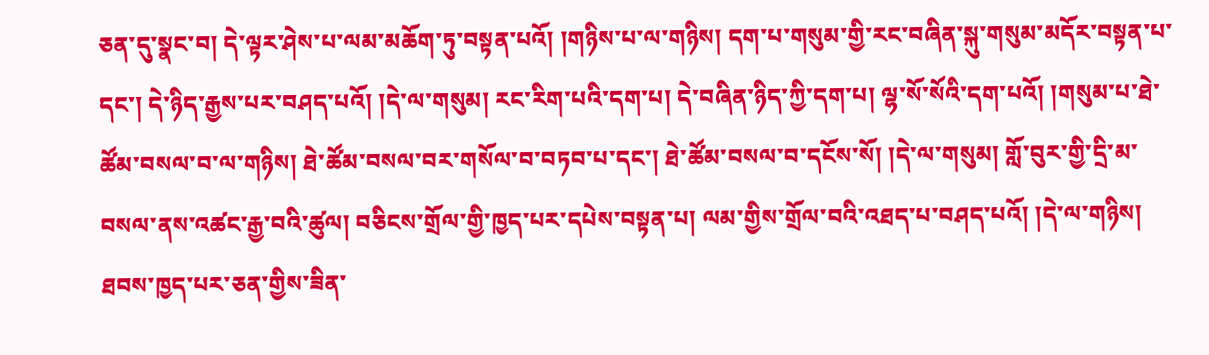ཅན་དུ་སྣང་བ། དེ་ལྟར་ཤེས་པ་ལམ་མཆོག་ཏུ་བསྟན་པའོ། །གཉིས་པ་ལ་གཉིས། དག་པ་གསུམ་གྱི་རང་བཞིན་སྐུ་གསུམ་མདོར་བསྟན་པ་དང་། དེ་ཉིད་རྒྱས་པར་བཤད་པའོ། །དེ་ལ་གསུམ། རང་རིག་པའི་དག་པ། དེ་བཞིན་ཉིད་ཀྱི་དག་པ། ལྷ་སོ་སོའི་དག་པའོ། །གསུམ་པ་ཐེ་ཚོམ་བསལ་བ་ལ་གཉིས། ཐེ་ཚོམ་བསལ་བར་གསོལ་བ་བཏབ་པ་དང་། ཐེ་ཚོམ་བསལ་བ་དངོས་སོ། །དེ་ལ་གསུམ། གློ་བུར་གྱི་དྲི་མ་བསལ་ནས་འཚང་རྒྱ་བའི་ཚུལ། བཅིངས་གྲོལ་གྱི་ཁྱད་པར་དཔེས་བསྟན་པ། ལམ་གྱིས་གྲོལ་བའི་འཐད་པ་བཤད་པའོ། །དེ་ལ་གཉིས། ཐབས་ཁྱད་པར་ཅན་གྱིས་ཟིན་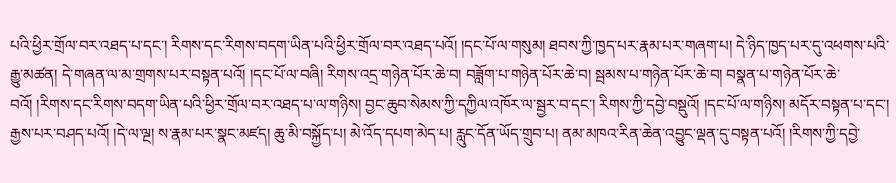པའི་ཕྱིར་གྲོལ་བར་འཐད་པ་དང་། རིགས་དང་རིགས་བདག་ཡིན་པའི་ཕྱིར་གྲོལ་བར་འཐད་པའོ། །དང་པོ་ལ་གསུམ། ཐབས་ཀྱི་ཁྱད་པར་རྣམ་པར་གཞག་པ། དེ་ཉིད་ཁྱད་པར་དུ་འཕགས་པའི་རྒྱུ་མཚན། དེ་གཞན་ལ་མ་གྲགས་པར་བསྟན་པའོ། །དང་པོ་ལ་བཞི། རིགས་འདྲ་གཉེན་པོར་ཆེ་བ། བཟློག་པ་གཉེན་པོར་ཆེ་བ། སྦམས་པ་གཉེན་པོར་ཆེ་བ། བསྣན་པ་གཉེན་པོར་ཆེ་བའོ། །རིགས་དང་རིགས་བདག་ཡིན་པའི་ཕྱིར་གྲོལ་བར་འཐད་པ་ལ་གཉིས། བྱང་ཆུབ་སེམས་ཀྱི་དཀྱིལ་འཁོར་ལ་སྦྱར་བ་དང་། རིགས་ཀྱི་དབྱེ་བསྡུའོ། །དང་པོ་ལ་གཉིས། མདོར་བསྟན་པ་དང་། རྒྱས་པར་བཤད་པའོ། །དེ་ལ་ལྔ། ས་རྣམ་པར་སྣང་མཛད། ཆུ་མི་བསྐྱོད་པ། མེ་འོད་དཔག་མེད་པ། རླུང་དོན་ཡོད་གྲུབ་པ། ནམ་མཁའ་རིན་ཆེན་འབྱུང་ལྡན་དུ་བསྟན་པའོ། །རིགས་ཀྱི་དབྱེ་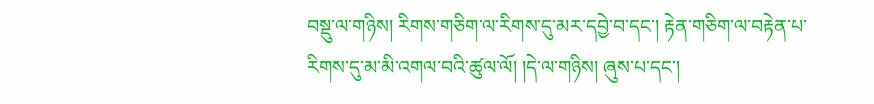བསྡུ་ལ་གཉིས། རིགས་གཅིག་ལ་རིགས་དུ་མར་དབྱེ་བ་དང་། རྟེན་གཅིག་ལ་བརྟེན་པ་རིགས་དུ་མ་མི་འགལ་བའི་ཚུལ་ལོ། །དེ་ལ་གཉིས། ཞུས་པ་དང་།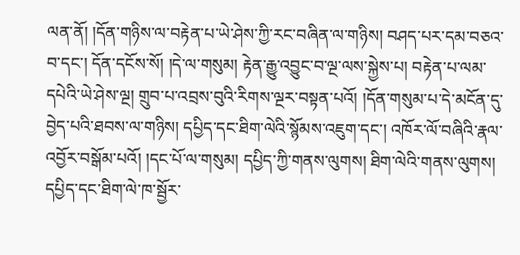ལན་ནོ། །དོན་གཉིས་ལ་བརྟེན་པ་ཡེ་ཤེས་ཀྱི་རང་བཞིན་ལ་གཉིས། བཤད་པར་དམ་བཅའ་བ་དང་། དོན་དངོས་སོ། །དེ་ལ་གསུམ། རྟེན་རྒྱུ་འབྱུང་བ་ལྔ་ལས་སྐྱེས་པ། བརྟེན་པ་ལམ་དཔེའི་ཡེ་ཤེས་ལྔ། གྲུབ་པ་འབྲས་བུའི་རིགས་ལྔར་བསྟན་པའོ། །དོན་གསུམ་པ་དེ་མངོན་དུ་བྱེད་པའི་ཐབས་ལ་གཉིས། དཔྱིད་དང་ཐིག་ལེའི་སྙོམས་འཇུག་དང་། འཁོར་ལོ་བཞིའི་རྣལ་འབྱོར་བསྒོམ་པའོ། །དང་པོ་ལ་གསུམ། དཔྱིད་ཀྱི་གནས་ལུགས། ཐིག་ལེའི་གནས་ལུགས། དཔྱིད་དང་ཐིག་ལེ་ཁ་སྦྱོར་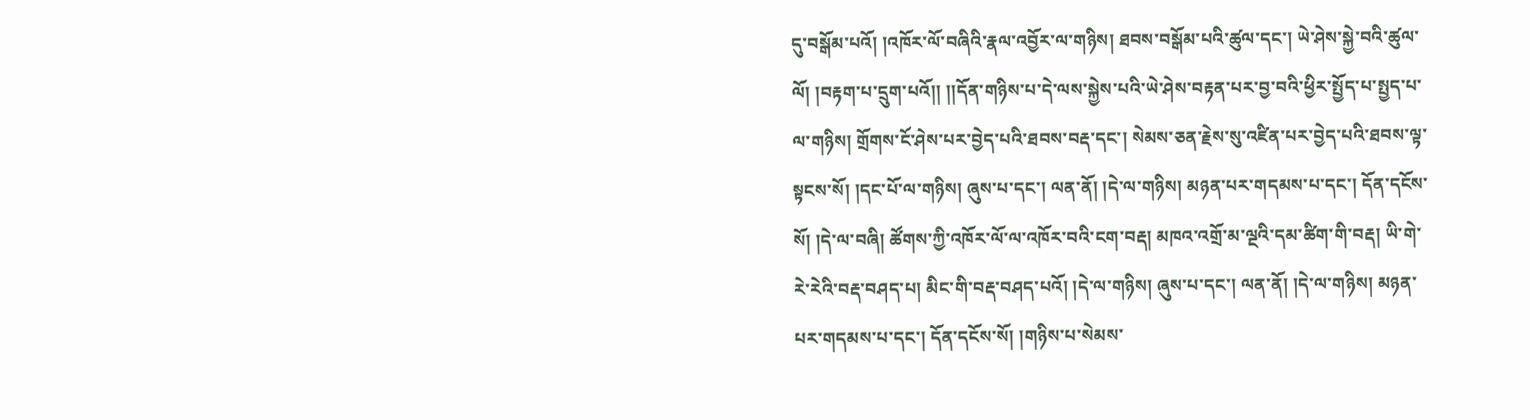དུ་བསྒོམ་པའོ། །འཁོར་ལོ་བཞིའི་རྣལ་འབྱོར་ལ་གཉིས། ཐབས་བསྒོམ་པའི་ཚུལ་དང་། ཡེ་ཤེས་སྐྱེ་བའི་ཚུལ་ལོ། །བརྟག་པ་དྲུག་པའོ།། །།དོན་གཉིས་པ་དེ་ལས་སྐྱེས་པའི་ཡེ་ཤེས་བརྟན་པར་བྱ་བའི་ཕྱིར་སྤྱོད་པ་སྤྱད་པ་ལ་གཉིས། གྲོགས་ངོ་ཤེས་པར་བྱེད་པའི་ཐབས་བརྡ་དང་། སེམས་ཅན་རྗེས་སུ་འཛིན་པར་བྱེད་པའི་ཐབས་ལྟ་སྟངས་སོ། །དང་པོ་ལ་གཉིས། ཞུས་པ་དང་། ལན་ནོ། །དེ་ལ་གཉིས། མཉན་པར་གདམས་པ་དང་། དོན་དངོས་སོ། །དེ་ལ་བཞི། ཚོགས་ཀྱི་འཁོར་ལོ་ལ་འཁོར་བའི་ངག་བརྡ། མཁའ་འགྲོ་མ་ལྔའི་དམ་ཚིག་གི་བརྡ། ཡི་གེ་རེ་རེའི་བརྡ་བཤད་པ། མིང་གི་བརྡ་བཤད་པའོ། །དེ་ལ་གཉིས། ཞུས་པ་དང་། ལན་ནོ། །དེ་ལ་གཉིས། མཉན་པར་གདམས་པ་དང་། དོན་དངོས་སོ། །གཉིས་པ་སེམས་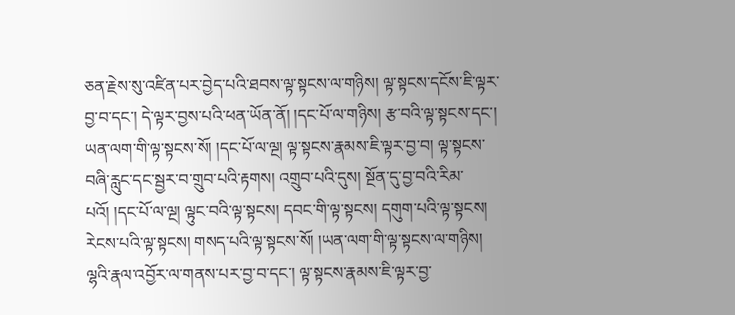ཅན་རྗེས་སུ་འཛིན་པར་བྱེད་པའི་ཐབས་ལྟ་སྟངས་ལ་གཉིས། ལྟ་སྟངས་དངོས་ཇི་ལྟར་བྱ་བ་དང་། དེ་ལྟར་བྱས་པའི་ཕན་ཡོན་ནོ། །དང་པོ་ལ་གཉིས། རྩ་བའི་ལྟ་སྟངས་དང་། ཡན་ལག་གི་ལྟ་སྟངས་སོ། །དང་པོ་ལ་ལྔ། ལྟ་སྟངས་རྣམས་ཇི་ལྟར་བྱ་བ། ལྟ་སྟངས་བཞི་རླུང་དང་སྦྱར་བ་གྲུབ་པའི་རྟགས། འགྲུབ་པའི་དུས། སྔོན་དུ་བྱ་བའི་རིམ་པའོ། །དང་པོ་ལ་ལྔ། ལྟུང་བའི་ལྟ་སྟངས། དབང་གི་ལྟ་སྟངས། དགུག་པའི་ལྟ་སྟངས། རེངས་པའི་ལྟ་སྟངས། གསད་པའི་ལྟ་སྟངས་སོ། །ཡན་ལག་གི་ལྟ་སྟངས་ལ་གཉིས། ལྷའི་རྣལ་འབྱོར་ལ་གནས་པར་བྱ་བ་དང་། ལྟ་སྟངས་རྣམས་ཇི་ལྟར་བྱ་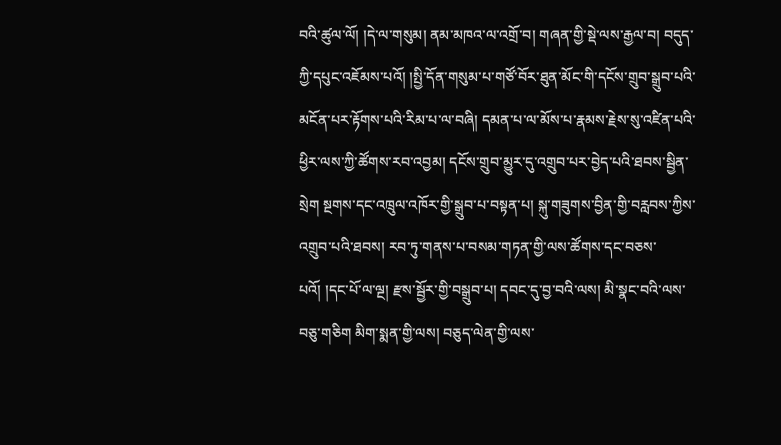བའི་ཚུལ་ལོ། །དེ་ལ་གསུམ། ནམ་མཁའ་ལ་འགྲོ་བ། གཞན་གྱི་སྡེ་ལས་རྒྱལ་བ། བདུད་ཀྱི་དཔུང་འཇོམས་པའོ། །སྤྱི་དོན་གསུམ་པ་གཙོ་བོར་ཐུན་མོང་གི་དངོས་གྲུབ་སྒྲུབ་པའི་མངོན་པར་རྟོགས་པའི་རིམ་པ་ལ་བཞི། དམན་པ་ལ་མོས་པ་རྣམས་རྗེས་སུ་འཛིན་པའི་ཕྱིར་ལས་ཀྱི་ཚོགས་རབ་འབྱམ། དངོས་གྲུབ་མྱུར་དུ་འགྲུབ་པར་བྱེད་པའི་ཐབས་སྦྱིན་སྲེག སྔགས་དང་འཁྲུལ་འཁོར་གྱི་སྒྲུབ་པ་བསྟན་པ། སྐུ་གཟུགས་བྱིན་གྱི་བརླབས་ཀྱིས་འགྲུབ་པའི་ཐབས། རབ་ཏུ་གནས་པ་བསམ་གཏན་གྱི་ལས་ཚོགས་དང་བཅས་པའོ། །དང་པོ་ལ་ལྔ། རྫས་སྦྱོར་གྱི་བསྒྲུབ་པ། དབང་དུ་བྱ་བའི་ལས། མི་སྣང་བའི་ལས་བཅུ་གཅིག མིག་སྨན་གྱི་ལས། བཅུད་ལེན་གྱི་ལས་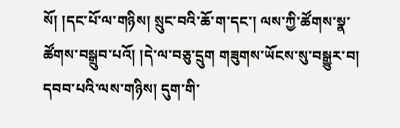སོ། །དང་པོ་ལ་གཉིས། སྲུང་བའི་ཆོ་ག་དང་། ལས་ཀྱི་ཚོགས་སྣ་ཚོགས་བསྒྲུབ་པའོ། །དེ་ལ་བཅུ་དྲུག གཟུགས་ཡོངས་སུ་བསྒྱུར་བ། དབབ་པའི་ལས་གཉིས། དུག་གི་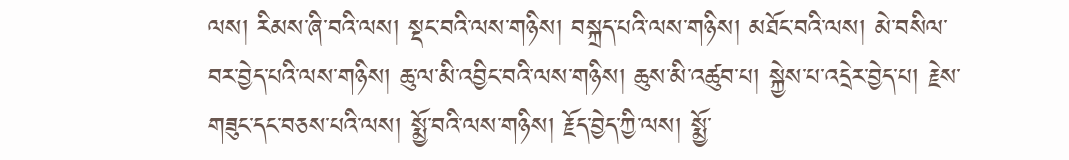ལས། རིམས་ཞི་བའི་ལས། སྡང་བའི་ལས་གཉིས། བསྐྲད་པའི་ལས་གཉིས། མཐོང་བའི་ལས། མེ་བསིལ་བར་བྱེད་པའི་ལས་གཉིས། ཆུ་ལ་མི་འབྱིང་བའི་ལས་གཉིས། ཆུས་མི་འཚུབ་པ། སྐྱེས་པ་འདྲེར་བྱེད་པ། རྗེས་གཟུང་དང་བཅས་པའི་ལས། སྨྱོ་བའི་ལས་གཉིས། རྗོད་བྱེད་ཀྱི་ལས། སྨྱོ་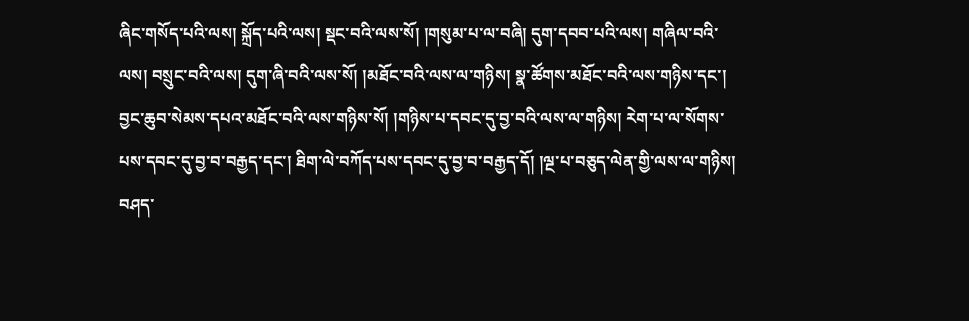ཞིང་གསོད་པའི་ལས། སྐྲོད་པའི་ལས། སྡང་བའི་ལས་སོ། །གསུམ་པ་ལ་བཞི། དུག་དབབ་པའི་ལས། གཞིལ་བའི་ལས། བསྲུང་བའི་ལས། དུག་ཞི་བའི་ལས་སོ། །མཐོང་བའི་ལས་ལ་གཉིས། སྣ་ཚོགས་མཐོང་བའི་ལས་གཉིས་དང་། བྱང་ཆུབ་སེམས་དཔའ་མཐོང་བའི་ལས་གཉིས་སོ། །གཉིས་པ་དབང་དུ་བྱ་བའི་ལས་ལ་གཉིས། རེག་པ་ལ་སོགས་པས་དབང་དུ་བྱ་བ་བརྒྱད་དང་། ཐིག་ལེ་བཀོད་པས་དབང་དུ་བྱ་བ་བརྒྱད་དོ། །ལྔ་པ་བཅུད་ལེན་གྱི་ལས་ལ་གཉིས། བཤད་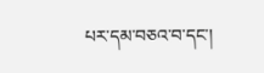པར་དམ་བཅའ་བ་དང་།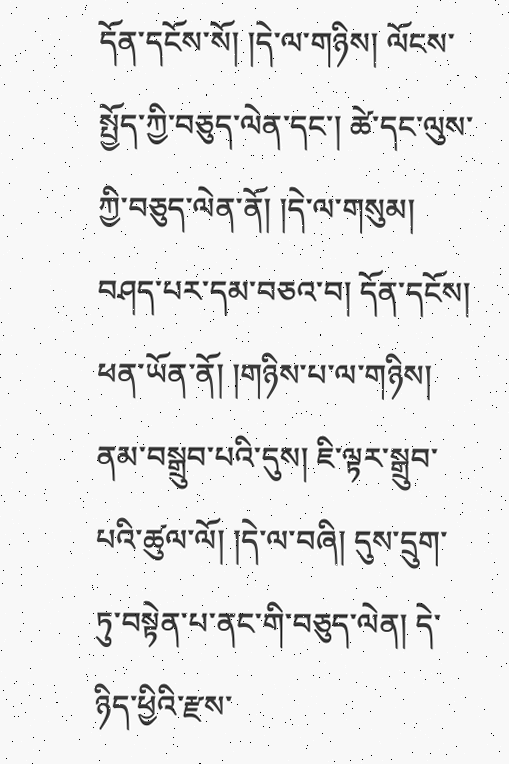དོན་དངོས་སོ། །དེ་ལ་གཉིས། ལོངས་སྤྱོད་ཀྱི་བཅུད་ལེན་དང་། ཚེ་དང་ལུས་ཀྱི་བཅུད་ལེན་ནོ། །དེ་ལ་གསུམ། བཤད་པར་དམ་བཅའ་བ། དོན་དངོས། ཕན་ཡོན་ནོ། །གཉིས་པ་ལ་གཉིས། ནམ་བསྒྲུབ་པའི་དུས། ཇི་ལྟར་སྒྲུབ་པའི་ཚུལ་ལོ། །དེ་ལ་བཞི། དུས་དྲུག་ཏུ་བསྟེན་པ་ནང་གི་བཅུད་ལེན། དེ་ཉིད་ཕྱིའི་རྫས་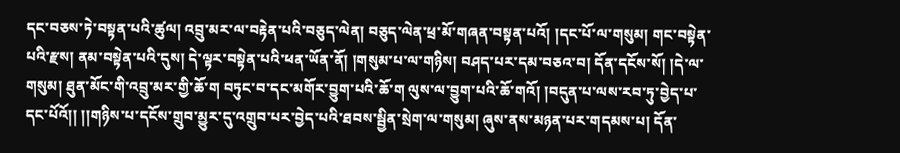དང་བཅས་ཏེ་བསྟན་པའི་ཚུལ། འབྲུ་མར་ལ་བརྟེན་པའི་བཅུད་ལེན། བཅུད་ལེན་ཕྲ་མོ་གཞན་བསྟན་པའོ། །དང་པོ་ལ་གསུམ། གང་བསྟེན་པའི་རྫས། ནམ་བསྟེན་པའི་དུས། དེ་ལྟར་བསྟེན་པའི་ཕན་ཡོན་ནོ། །གསུམ་པ་ལ་གཉིས། བཤད་པར་དམ་བཅའ་བ། དོན་དངོས་སོ། །དེ་ལ་གསུམ། ཐུན་མོང་གི་འབྲུ་མར་གྱི་ཆོ་ག བཏུང་བ་དང་མགོར་བྱུག་པའི་ཆོ་ག ལུས་ལ་བྱུག་པའི་ཆོ་གའོ། །བདུན་པ་ལས་རབ་ཏུ་བྱེད་པ་དང་པོའོ།། །།གཉིས་པ་དངོས་གྲུབ་མྱུར་དུ་འགྲུབ་པར་བྱེད་པའི་ཐབས་སྦྱིན་སྲེག་ལ་གསུམ། ཞུས་ནས་མཉན་པར་གདམས་པ། དོན་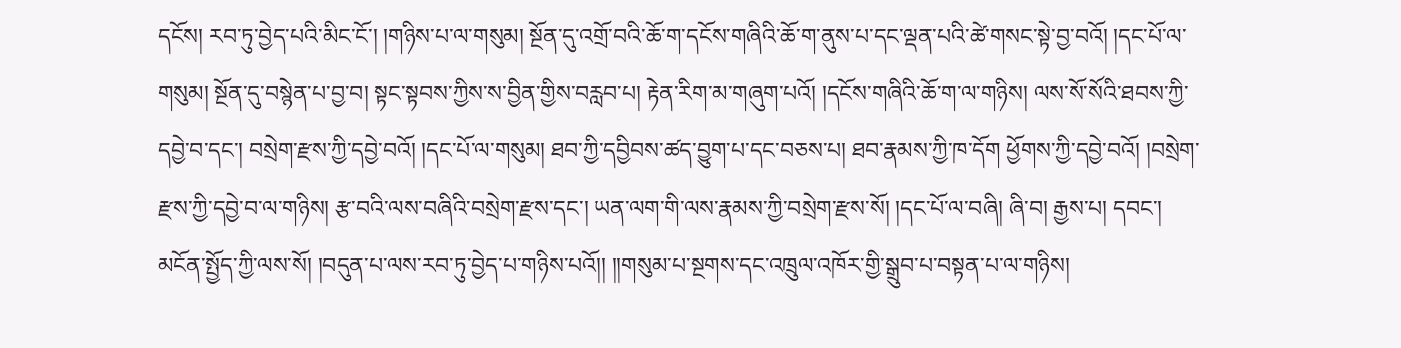དངོས། རབ་ཏུ་བྱེད་པའི་མིང་ངོ་། །གཉིས་པ་ལ་གསུམ། སྔོན་དུ་འགྲོ་བའི་ཆོ་ག་དངོས་གཞིའི་ཆོ་ག་ནུས་པ་དང་ལྡན་པའི་ཚེ་གསང་སྟེ་བྱ་བའོ། །དང་པོ་ལ་གསུམ། སྔོན་དུ་བསྙེན་པ་བྱ་བ། སྟང་སྟབས་ཀྱིས་ས་བྱིན་གྱིས་བརླབ་པ། རྟེན་རིག་མ་གཞུག་པའོ། །དངོས་གཞིའི་ཆོ་ག་ལ་གཉིས། ལས་སོ་སོའི་ཐབས་ཀྱི་དབྱེ་བ་དང་། བསྲེག་རྫས་ཀྱི་དབྱེ་བའོ། །དང་པོ་ལ་གསུམ། ཐབ་ཀྱི་དབྱིབས་ཚད་བྱུག་པ་དང་བཅས་པ། ཐབ་རྣམས་ཀྱི་ཁ་དོག ཕྱོགས་ཀྱི་དབྱེ་བའོ། །བསྲེག་རྫས་ཀྱི་དབྱེ་བ་ལ་གཉིས། རྩ་བའི་ལས་བཞིའི་བསྲེག་རྫས་དང་། ཡན་ལག་གི་ལས་རྣམས་ཀྱི་བསྲེག་རྫས་སོ། །དང་པོ་ལ་བཞི། ཞི་བ། རྒྱས་པ། དབང་། མངོན་སྤྱོད་ཀྱི་ལས་སོ། །བདུན་པ་ལས་རབ་ཏུ་བྱེད་པ་གཉིས་པའོ།། །།གསུམ་པ་སྔགས་དང་འཁྲུལ་འཁོར་གྱི་སྒྲུབ་པ་བསྟན་པ་ལ་གཉིས།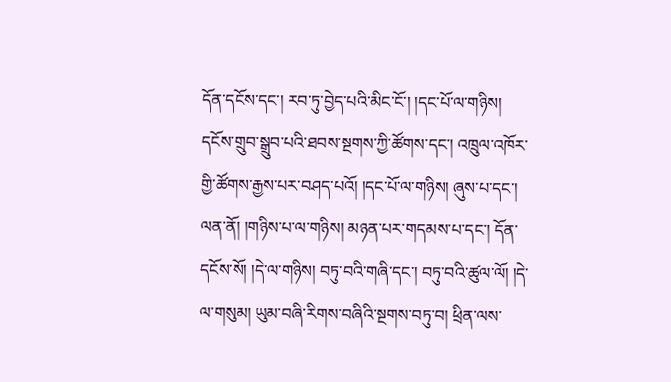དོན་དངོས་དང་། རབ་ཏུ་བྱེད་པའི་མིང་ངོ་། །དང་པོ་ལ་གཉིས། དངོས་གྲུབ་སྒྲུབ་པའི་ཐབས་སྔགས་ཀྱི་ཚོགས་དང་། འཁྲུལ་འཁོར་གྱི་ཚོགས་རྒྱས་པར་བཤད་པའོ། །དང་པོ་ལ་གཉིས། ཞུས་པ་དང་། ལན་ནོ། །གཉིས་པ་ལ་གཉིས། མཉན་པར་གདམས་པ་དང་། དོན་དངོས་སོ། །དེ་ལ་གཉིས། བཏུ་བའི་གཞི་དང་། བཏུ་བའི་ཚུལ་ལོ། །དེ་ལ་གསུམ། ཡུམ་བཞི་རིགས་བཞིའི་སྔགས་བཏུ་བ། ཕྲིན་ལས་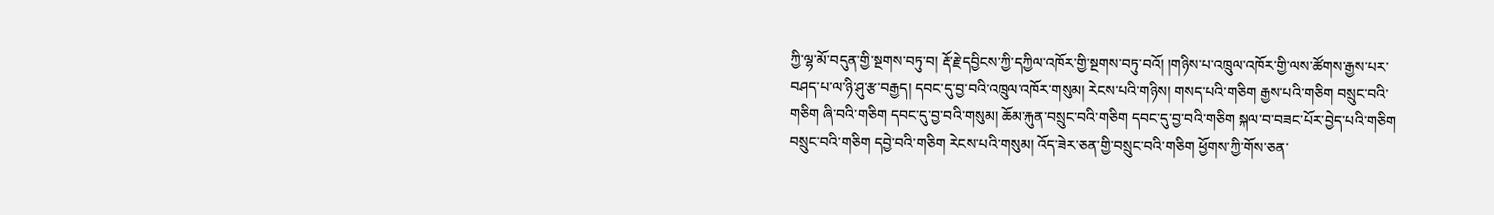ཀྱི་ལྷ་མོ་བདུན་གྱི་སྔགས་བཏུ་བ། རྡོ་རྗེ་དབྱིངས་ཀྱི་དཀྱིལ་འཁོར་གྱི་སྔགས་བཏུ་བའོ། །གཉིས་པ་འཁྲུལ་འཁོར་གྱི་ལས་ཚོགས་རྒྱས་པར་བཤད་པ་ལ་ཉི་ཤུ་རྩ་བརྒྱད། དབང་དུ་བྱ་བའི་འཁྲུལ་འཁོར་གསུམ། རེངས་པའི་གཉིས། གསད་པའི་གཅིག རྒྱས་པའི་གཅིག བསྲུང་བའི་གཅིག ཞི་བའི་གཅིག དབང་དུ་བྱ་བའི་གསུམ། ཆོམ་རྐུན་བསྲུང་བའི་གཅིག དབང་དུ་བྱ་བའི་གཅིག སྐལ་བ་བཟང་པོར་བྱེད་པའི་གཅིག བསྲུང་བའི་གཅིག དབྱེ་བའི་གཅིག རེངས་པའི་གསུམ། འོད་ཟེར་ཅན་གྱི་བསྲུང་བའི་གཅིག ཕྱོགས་ཀྱི་གོས་ཅན་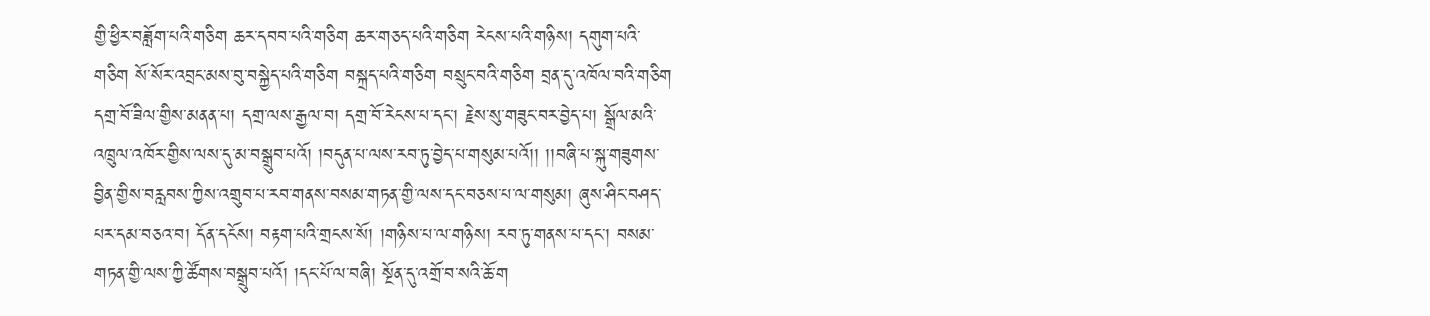གྱི་ཕྱིར་བཟློག་པའི་གཅིག ཆར་དབབ་པའི་གཅིག ཆར་གཅད་པའི་གཅིག རེངས་པའི་གཉིས། དགུག་པའི་གཅིག སོ་སོར་འབྲང་མས་བུ་བསྐྱེད་པའི་གཅིག བསྐྲད་པའི་གཅིག བསྲུང་བའི་གཅིག བྲན་དུ་འཁོལ་བའི་གཅིག དགྲ་བོ་ཟིལ་གྱིས་མནན་པ། དགྲ་ལས་རྒྱལ་བ། དགྲ་བོ་རེངས་པ་དང་། རྗེས་སུ་གཟུང་བར་བྱེད་པ། སྒྲོལ་མའི་འཁྲུལ་འཁོར་གྱིས་ལས་དུ་མ་བསྒྲུབ་པའོ། །བདུན་པ་ལས་རབ་ཏུ་བྱེད་པ་གསུམ་པའོ།། །།བཞི་པ་སྐུ་གཟུགས་བྱིན་གྱིས་བརླབས་ཀྱིས་འགྲུབ་པ་རབ་གནས་བསམ་གཏན་གྱི་ལས་དང་བཅས་པ་ལ་གསུམ། ཞུས་ཤིང་བཤད་པར་དམ་བཅའ་བ། དོན་དངོས། བརྟག་པའི་གྲངས་སོ། །གཉིས་པ་ལ་གཉིས། རབ་ཏུ་གནས་པ་དང་། བསམ་གཏན་གྱི་ལས་ཀྱི་ཚོགས་བསྒྲུབ་པའོ། །དང་པོ་ལ་བཞི། སྔོན་དུ་འགྲོ་བ་སའི་ཆོ་ག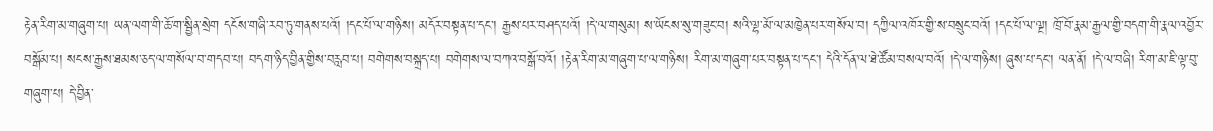རྟེན་རིག་མ་གཞུག་པ། ཡན་ལག་གི་ཆོ་ག་སྦྱིན་སྲེག དངོས་གཞི་རབ་ཏུ་གནས་པའོ། །དང་པོ་ལ་གཉིས། མདོར་བསྟན་པ་དང་། རྒྱས་པར་བཤད་པའོ། །དེ་ལ་གསུམ། ས་ཡོངས་སུ་གཟུང་བ། སའི་ལྷ་མོ་ལ་མཁྱེན་པར་གསོལ་བ། དཀྱིལ་འཁོར་གྱི་ས་བསྲུང་བའོ། །དང་པོ་ལ་ལྔ། ཁྲོ་བོ་རྣམ་རྒྱལ་གྱི་བདག་གི་རྣལ་འབྱོར་བསྒོམ་པ། སངས་རྒྱས་ཐམས་ཅད་ལ་གསོལ་བ་གདབ་པ། བདག་ཉིད་བྱིན་གྱིས་བརླབ་པ། བགེགས་བསྐྲད་པ། བགེགས་ལ་བཀའ་བསྒོ་བའོ། །རྟེན་རིག་མ་གཞུག་པ་ལ་གཉིས། རིག་མ་གཞུག་པར་བསྟན་པ་དང་། དེའི་དོན་ལ་ཐེ་ཚོམ་བསལ་བའོ། །དེ་ལ་གཉིས། ཞུས་པ་དང་། ལན་ནོ། །དེ་ལ་བཞི། རིག་མ་ཇི་ལྟ་བུ་གཞུག་པ། དེ་བྱིན་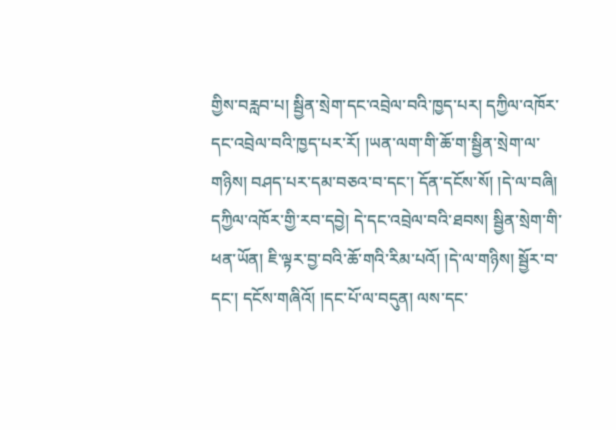གྱིས་བརླབ་པ། སྦྱིན་སྲེག་དང་འབྲེལ་བའི་ཁྱད་པར། དཀྱིལ་འཁོར་དང་འབྲེལ་བའི་ཁྱད་པར་རོ། །ཡན་ལག་གི་ཆོ་ག་སྦྱིན་སྲེག་ལ་གཉིས། བཤད་པར་དམ་བཅའ་བ་དང་། དོན་དངོས་སོ། །དེ་ལ་བཞི། དཀྱིལ་འཁོར་གྱི་རབ་དབྱེ། དེ་དང་འབྲེལ་བའི་ཐབས། སྦྱིན་སྲེག་གི་ཕན་ཡོན། ཇི་ལྟར་བྱ་བའི་ཆོ་གའི་རིམ་པའོ། །དེ་ལ་གཉིས། སྦྱོར་བ་དང་། དངོས་གཞིའོ། །དང་པོ་ལ་བདུན། ལས་དང་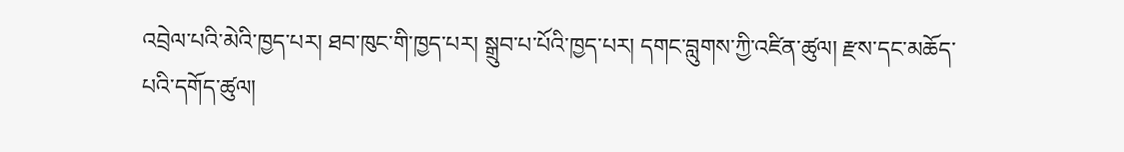འབྲེལ་པའི་མེའི་ཁྱད་པར། ཐབ་ཁུང་གི་ཁྱད་པར། སྒྲུབ་པ་པོའི་ཁྱད་པར། དགང་བླུགས་ཀྱི་འཛིན་ཚུལ། རྫས་དང་མཆོད་པའི་དགོད་ཚུལ།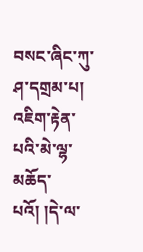བསང་ཞིང་ཀུ་ཤ་དགྲམ་པ། འཇིག་རྟེན་པའི་མེ་ལྷ་མཆོད་པའོ། །དེ་ལ་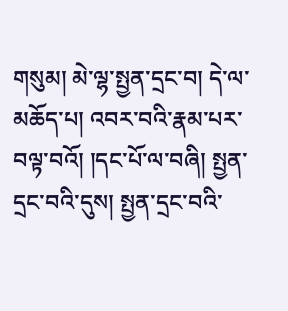གསུམ། མེ་ལྷ་སྤྱན་དྲང་བ། དེ་ལ་མཆོད་པ། འབར་བའི་རྣམ་པར་བལྟ་བའོ། །དང་པོ་ལ་བཞི། སྤྱན་དྲང་བའི་དུས། སྤྱན་དྲང་བའི་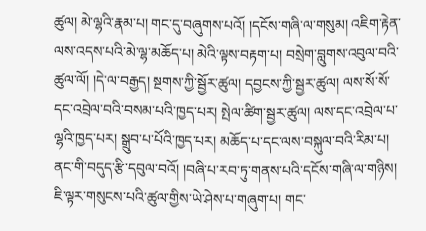ཚུལ། མེ་ལྷའི་རྣམ་པ། གང་དུ་བཞུགས་པའོ། །དངོས་གཞི་ལ་གསུམ། འཇིག་རྟེན་ལས་འདས་པའི་མེ་ལྷ་མཆོད་པ། མེའི་ལྟས་བརྟག་པ། བསྲེག་བླུགས་འབུལ་བའི་ཚུལ་ལོ། །དེ་ལ་བརྒྱད། སྔགས་ཀྱི་སྦྱོར་ཚུལ། དབྱངས་ཀྱི་སྦྱར་ཚུལ། ལས་སོ་སོ་དང་འབྲེལ་བའི་བསམ་པའི་ཁྱད་པར། སྤེལ་ཚིག་སྦྱར་ཚུལ། ལས་དང་འབྲེལ་པ་ལྷའི་ཁྱད་པར། སྒྲུབ་པ་པོའི་ཁྱད་པར། མཆོད་པ་དང་ལས་བསྐུལ་བའི་རིམ་པ། ནང་གི་བདུད་རྩི་དབུལ་བའོ། །བཞི་པ་རབ་ཏུ་གནས་པའི་དངོས་གཞི་ལ་གཉིས། ཇི་ལྟར་གསུངས་པའི་ཚུལ་གྱིས་ཡེ་ཤེས་པ་གཞུག་པ། གང་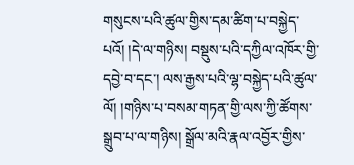གསུངས་པའི་ཚུལ་གྱིས་དམ་ཚིག་པ་བསྐྱེད་པའོ། །དེ་ལ་གཉིས། བསྡུས་པའི་དཀྱིལ་འཁོར་གྱི་དབྱེ་བ་དང་། ལས་རྒྱས་པའི་ལྷ་བསྐྱེད་པའི་ཚུལ་ལོ། །གཉིས་པ་བསམ་གཏན་གྱི་ལས་ཀྱི་ཚོགས་སྒྲུབ་པ་ལ་གཉིས། སྒྲོལ་མའི་རྣལ་འབྱོར་གྱིས་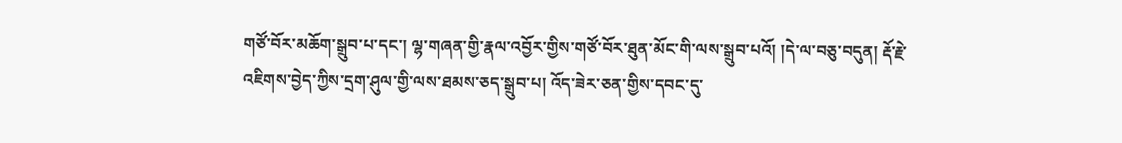གཙོ་བོར་མཆོག་སྒྲུབ་པ་དང་། ལྷ་གཞན་གྱི་རྣལ་འབྱོར་གྱིས་གཙོ་བོར་ཐུན་མོང་གི་ལས་སྒྲུབ་པའོ། །དེ་ལ་བཅུ་བདུན། རྡོ་རྗེ་འཇིགས་བྱེད་ཀྱིས་དྲག་ཤུལ་གྱི་ལས་ཐམས་ཅད་སྒྲུབ་པ། འོད་ཟེར་ཅན་གྱིས་དབང་དུ་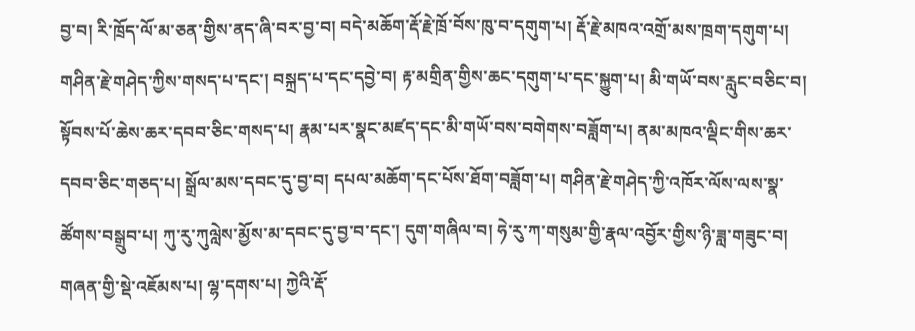བྱ་བ། རི་ཁྲོད་ལོ་མ་ཅན་གྱིས་ནད་ཞི་བར་བྱ་བ། བདེ་མཆོག་རྡོ་རྗེ་ཁྲོ་བོས་ཁུ་བ་དགུག་པ། རྡོ་རྗེ་མཁའ་འགྲོ་མས་ཁྲག་དགུག་པ། གཤིན་རྗེ་གཤེད་ཀྱིས་གསད་པ་དང་། བསྐྲད་པ་དང་དབྱེ་བ། རྟ་མགྲིན་གྱིས་ཆང་དགུག་པ་དང་སྐྱུག་པ། མི་གཡོ་བས་རླུང་བཅིང་བ། སྟོབས་པོ་ཆེས་ཆར་དབབ་ཅིང་གསད་པ། རྣམ་པར་སྣང་མཛད་དང་མི་གཡོ་བས་བགེགས་བཟློག་པ། ནམ་མཁའ་ལྡིང་གིས་ཆར་དབབ་ཅིང་གཅད་པ། སྒྲོལ་མས་དབང་དུ་བྱ་བ། དཔལ་མཆོག་དང་པོས་ཐོག་བཟློག་པ། གཤིན་རྗེ་གཤེད་ཀྱི་འཁོར་ལོས་ལས་སྣ་ཚོགས་བསྒྲུབ་པ། ཀུ་རུ་ཀུལླེས་མྱོས་མ་དབང་དུ་བྱ་བ་དང་། དུག་གཞིལ་བ། ཧེ་རུ་ཀ་གསུམ་གྱི་རྣལ་འབྱོར་གྱིས་ཉི་ཟླ་གཟུང་བ། གཞན་གྱི་སྡེ་འཇོམས་པ། ལྷ་དགས་པ། ཀྱེའི་རྡོ་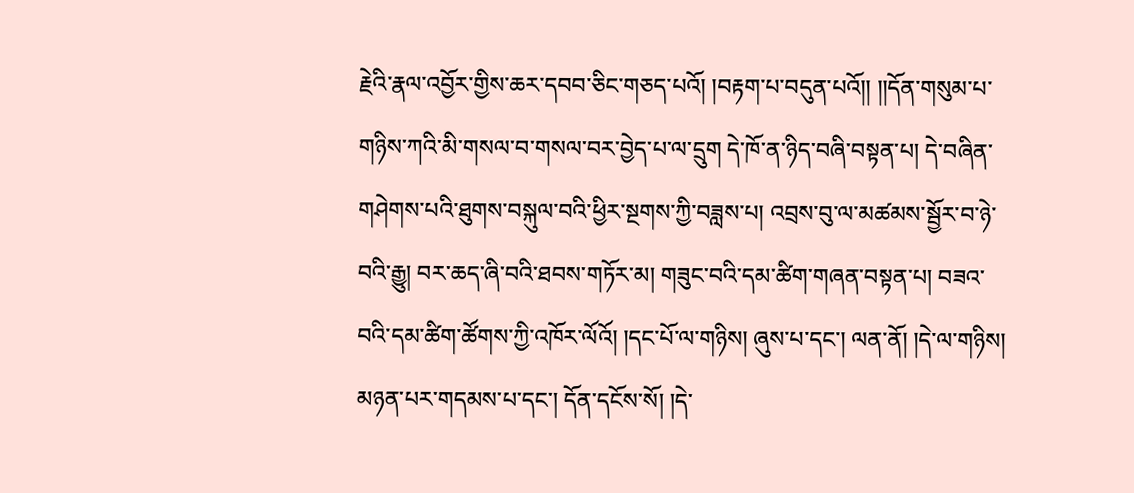རྗེའི་རྣལ་འབྱོར་གྱིས་ཆར་དབབ་ཅིང་གཅད་པའོ། །བརྟག་པ་བདུན་པའོ།། །།དོན་གསུམ་པ་གཉིས་ཀའི་མི་གསལ་བ་གསལ་བར་བྱེད་པ་ལ་དྲུག དེ་ཁོ་ན་ཉིད་བཞི་བསྟན་པ། དེ་བཞིན་གཤེགས་པའི་ཐུགས་བསྐུལ་བའི་ཕྱིར་སྔགས་ཀྱི་བཟླས་པ། འབྲས་བུ་ལ་མཚམས་སྦྱོར་བ་ཉེ་བའི་རྒྱུ། བར་ཆད་ཞི་བའི་ཐབས་གཏོར་མ། གཟུང་བའི་དམ་ཚིག་གཞན་བསྟན་པ། བཟའ་བའི་དམ་ཚིག་ཚོགས་ཀྱི་འཁོར་ལོའོ། །དང་པོ་ལ་གཉིས། ཞུས་པ་དང་། ལན་ནོ། །དེ་ལ་གཉིས། མཉན་པར་གདམས་པ་དང་། དོན་དངོས་སོ། །དེ་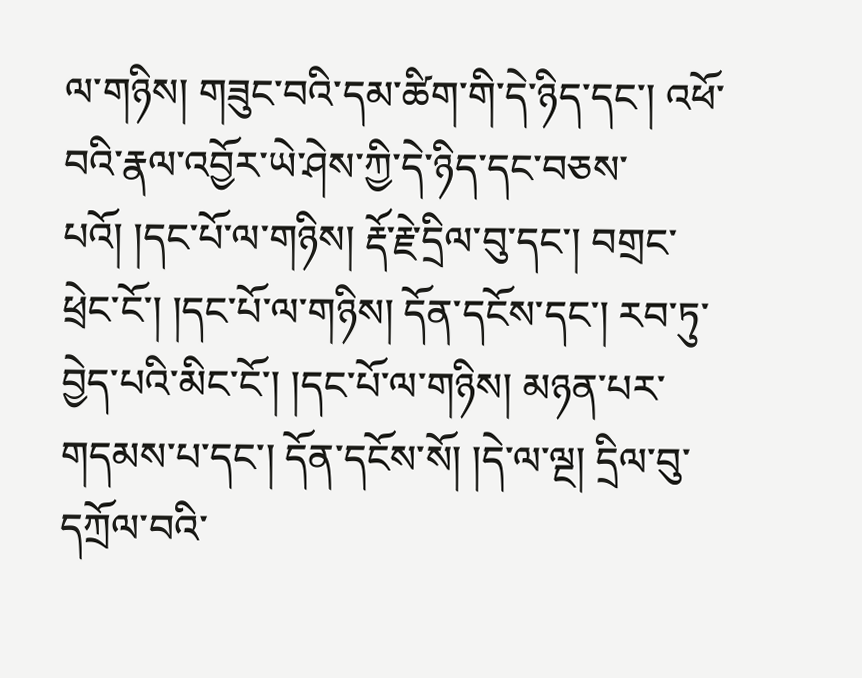ལ་གཉིས། གཟུང་བའི་དམ་ཚིག་གི་དེ་ཉིད་དང་། འཕོ་བའི་རྣལ་འབྱོར་ཡེ་ཤེས་ཀྱི་དེ་ཉིད་དང་བཅས་པའོ། །དང་པོ་ལ་གཉིས། རྡོ་རྗེ་དྲིལ་བུ་དང་། བགྲང་ཕྲེང་ངོ་། །དང་པོ་ལ་གཉིས། དོན་དངོས་དང་། རབ་ཏུ་བྱེད་པའི་མིང་ངོ་། །དང་པོ་ལ་གཉིས། མཉན་པར་གདམས་པ་དང་། དོན་དངོས་སོ། །དེ་ལ་ལྔ། དྲིལ་བུ་དཀྲོལ་བའི་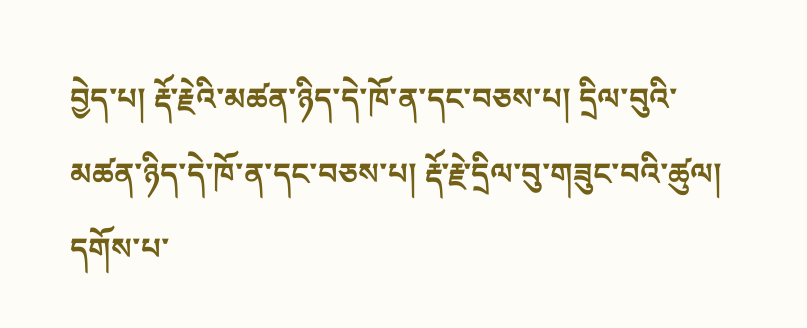བྱེད་པ། རྡོ་རྗེའི་མཚན་ཉིད་དེ་ཁོ་ན་དང་བཅས་པ། དྲིལ་བུའི་མཚན་ཉིད་དེ་ཁོ་ན་དང་བཅས་པ། རྡོ་རྗེ་དྲིལ་བུ་གཟུང་བའི་ཚུལ། དགོས་པ་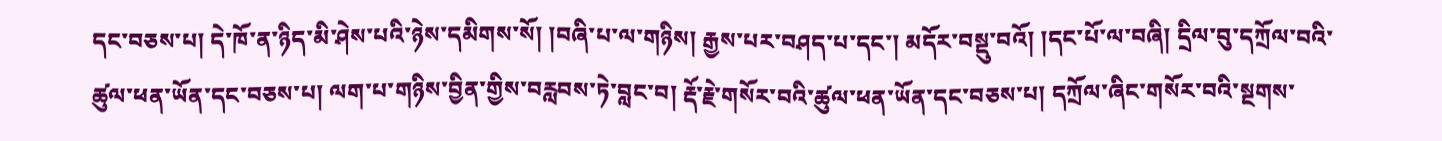དང་བཅས་པ། དེ་ཁོ་ན་ཉིད་མི་ཤེས་པའི་ཉེས་དམིགས་སོ། །བཞི་པ་ལ་གཉིས། རྒྱས་པར་བཤད་པ་དང་། མདོར་བསྡུ་བའོ། །དང་པོ་ལ་བཞི། དྲིལ་བུ་དཀྲོལ་བའི་ཚུལ་ཕན་ཡོན་དང་བཅས་པ། ལག་པ་གཉིས་བྱིན་གྱིས་བརླབས་ཏེ་བླང་བ། རྡོ་རྗེ་གསོར་བའི་ཚུལ་ཕན་ཡོན་དང་བཅས་པ། དཀྲོལ་ཞིང་གསོར་བའི་སྔགས་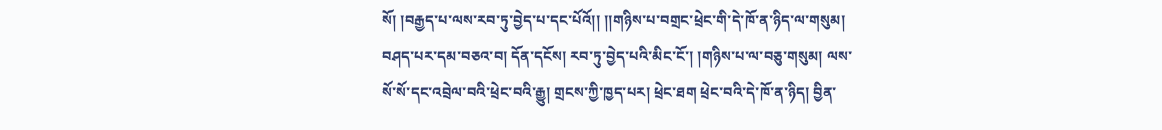སོ། །བརྒྱད་པ་ལས་རབ་ཏུ་བྱེད་པ་དང་པོའོ།། །།གཉིས་པ་བགྲང་ཕྲེང་གི་དེ་ཁོ་ན་ཉིད་ལ་གསུམ། བཤད་པར་དམ་བཅའ་བ། དོན་དངོས། རབ་ཏུ་བྱེད་པའི་མིང་ངོ་། །གཉིས་པ་ལ་བཅུ་གསུམ། ལས་སོ་སོ་དང་འབྲེལ་བའི་ཕྲེང་བའི་རྒྱུ། གྲངས་ཀྱི་ཁྱད་པར། ཕྲེང་ཐག ཕྲེང་བའི་དེ་ཁོ་ན་ཉིད། བྱིན་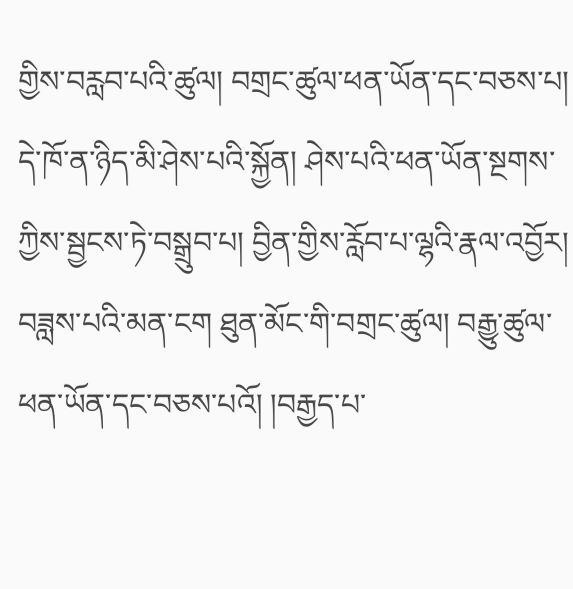གྱིས་བརླབ་པའི་ཚུལ། བགྲང་ཚུལ་ཕན་ཡོན་དང་བཅས་པ། དེ་ཁོ་ན་ཉིད་མི་ཤེས་པའི་སྐྱོན། ཤེས་པའི་ཕན་ཡོན་སྔགས་ཀྱིས་སྦྱངས་ཏེ་བསྒྲུབ་པ། བྱིན་གྱིས་རློབ་པ་ལྷའི་རྣལ་འབྱོར། བཟླས་པའི་མན་ངག ཐུན་མོང་གི་བགྲང་ཚུལ། བརྒྱུ་ཚུལ་ཕན་ཡོན་དང་བཅས་པའོ། །བརྒྱད་པ་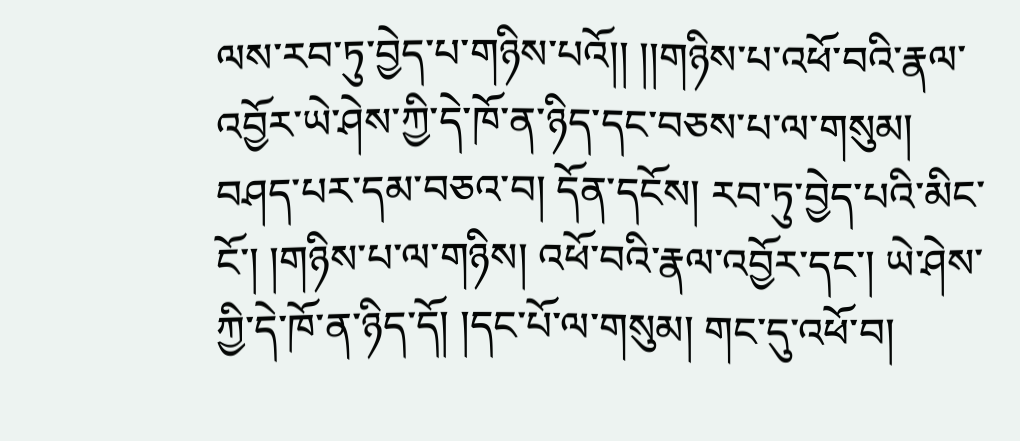ལས་རབ་ཏུ་བྱེད་པ་གཉིས་པའོ།། །།གཉིས་པ་འཕོ་བའི་རྣལ་འབྱོར་ཡེ་ཤེས་ཀྱི་དེ་ཁོ་ན་ཉིད་དང་བཅས་པ་ལ་གསུམ། བཤད་པར་དམ་བཅའ་བ། དོན་དངོས། རབ་ཏུ་བྱེད་པའི་མིང་ངོ་། །གཉིས་པ་ལ་གཉིས། འཕོ་བའི་རྣལ་འབྱོར་དང་། ཡེ་ཤེས་ཀྱི་དེ་ཁོ་ན་ཉིད་དོ། །དང་པོ་ལ་གསུམ། གང་དུ་འཕོ་བ།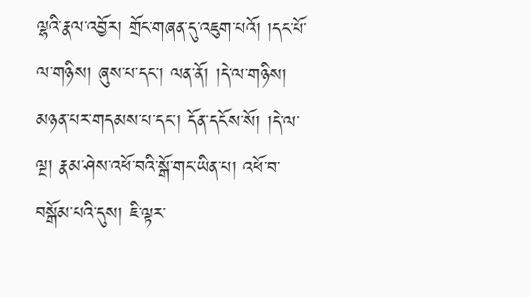ལྷའི་རྣལ་འབྱོར། གྲོང་གཞན་དུ་འཇུག་པའོ། །དང་པོ་ལ་གཉིས། ཞུས་པ་དང་། ལན་ནོ། །དེ་ལ་གཉིས། མཉན་པར་གདམས་པ་དང་། དོན་དངོས་སོ། །དེ་ལ་ལྔ། རྣམ་ཤེས་འཕོ་བའི་སྒོ་གང་ཡིན་པ། འཕོ་བ་བསྒོམ་པའི་དུས། ཇི་ལྟར་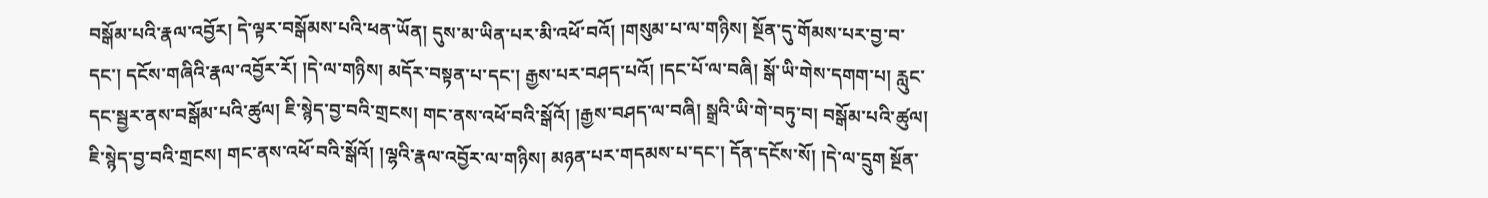བསྒོམ་པའི་རྣལ་འབྱོར། དེ་ལྟར་བསྒོམས་པའི་ཕན་ཡོན། དུས་མ་ཡིན་པར་མི་འཕོ་བའོ། །གསུམ་པ་ལ་གཉིས། སྔོན་དུ་གོམས་པར་བྱ་བ་དང་། དངོས་གཞིའི་རྣལ་འབྱོར་རོ། །དེ་ལ་གཉིས། མདོར་བསྟན་པ་དང་། རྒྱས་པར་བཤད་པའོ། །དང་པོ་ལ་བཞི། སྒོ་ཡི་གེས་དགག་པ། རླུང་དང་སྦྱར་ནས་བསྒོམ་པའི་ཚུལ། ཇི་སྙེད་བྱ་བའི་གྲངས། གང་ནས་འཕོ་བའི་སྒོའོ། །རྒྱས་བཤད་ལ་བཞི། སྒྲའི་ཡི་གེ་བཏུ་བ། བསྒོམ་པའི་ཚུལ། ཇི་སྙེད་བྱ་བའི་གྲངས། གང་ནས་འཕོ་བའི་སྒོའོ། །ལྷའི་རྣལ་འབྱོར་ལ་གཉིས། མཉན་པར་གདམས་པ་དང་། དོན་དངོས་སོ། །དེ་ལ་དྲུག སྔོན་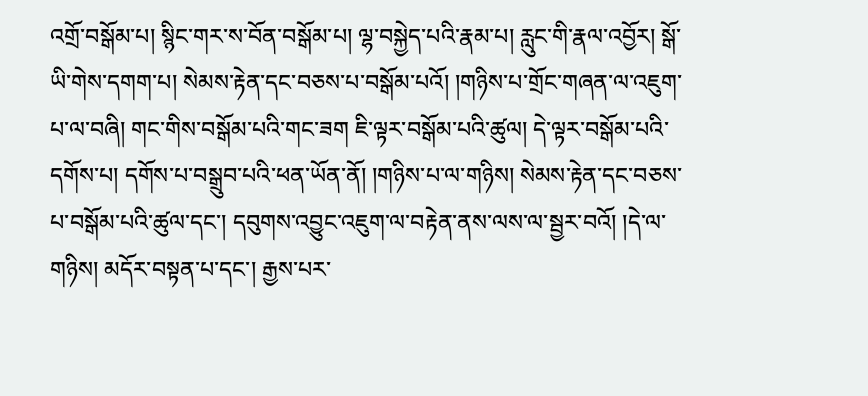འགྲོ་བསྒོམ་པ། སྙིང་གར་ས་བོན་བསྒོམ་པ། ལྷ་བསྐྱེད་པའི་རྣམ་པ། རླུང་གི་རྣལ་འབྱོར། སྒོ་ཡི་གེས་དགག་པ། སེམས་རྟེན་དང་བཅས་པ་བསྒོམ་པའོ། །གཉིས་པ་གྲོང་གཞན་ལ་འཇུག་པ་ལ་བཞི། གང་གིས་བསྒོམ་པའི་གང་ཟག ཇི་ལྟར་བསྒོམ་པའི་ཚུལ། དེ་ལྟར་བསྒོམ་པའི་དགོས་པ། དགོས་པ་བསྒྲུབ་པའི་ཕན་ཡོན་ནོ། །གཉིས་པ་ལ་གཉིས། སེམས་རྟེན་དང་བཅས་པ་བསྒོམ་པའི་ཚུལ་དང་། དབུགས་འབྱུང་འཇུག་ལ་བརྟེན་ནས་ལས་ལ་སྦྱར་བའོ། །དེ་ལ་གཉིས། མདོར་བསྟན་པ་དང་། རྒྱས་པར་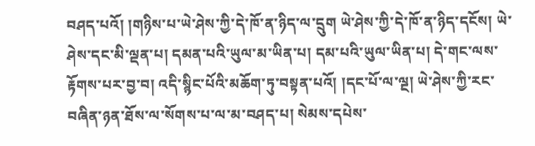བཤད་པའོ། །གཉིས་པ་ཡེ་ཤེས་ཀྱི་དེ་ཁོ་ན་ཉིད་ལ་དྲུག ཡེ་ཤེས་ཀྱི་དེ་ཁོ་ན་ཉིད་དངོས། ཡེ་ཤེས་དང་མི་ལྡན་པ། དམན་པའི་ཡུལ་མ་ཡིན་པ། དམ་པའི་ཡུལ་ཡིན་པ། དེ་གང་ལས་རྟོགས་པར་བྱ་བ། འདི་སྙིང་པོའི་མཆོག་ཏུ་བསྟན་པའོ། །དང་པོ་ལ་ལྔ། ཡེ་ཤེས་ཀྱི་རང་བཞིན་ཉན་ཐོས་ལ་སོགས་པ་ལ་མ་བཤད་པ། སེམས་དཔེས་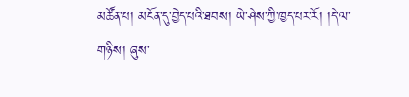མཚོན་པ། མངོན་དུ་བྱེད་པའི་ཐབས། ཡེ་ཤེས་ཀྱི་ཁྱད་པར་རོ། །དེ་ལ་གཉིས། ཞུས་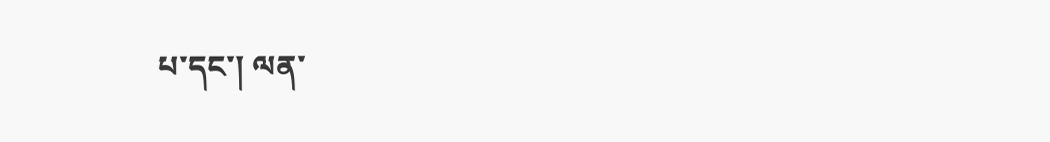པ་དང་། ལན་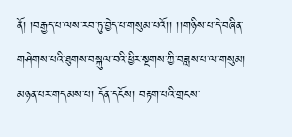ནོ། །བརྒྱད་པ་ལས་རབ་ཏུ་བྱེད་པ་གསུམ་པའོ།། །།གཉིས་པ་དེ་བཞིན་གཤེགས་པའི་ཐུགས་བསྐུལ་བའི་ཕྱིར་སྔགས་ཀྱི་བཟླས་པ་ལ་གསུམ། མཉན་པར་གདམས་པ། དོན་དངོས། བརྟག་པའི་གྲངས་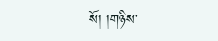སོ། །གཉིས་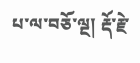པ་ལ་བཅོ་ལྔ། རྡོ་རྗེ་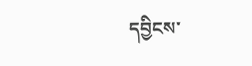དབྱིངས་